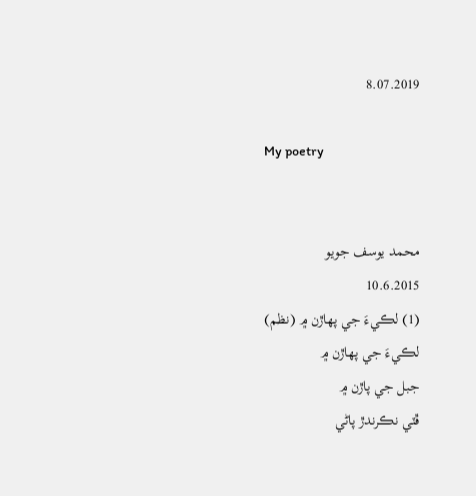8.07.2019

My poetry


محمد يوسف جويو
10.6.2015
(1) لڪيءَ جي پهاڙن ۾ (نظم)
لڪيءَ جي پهاڙن ۾
جبل جي پاڙن ۾
ڦٽي نڪرندڙ پاڻي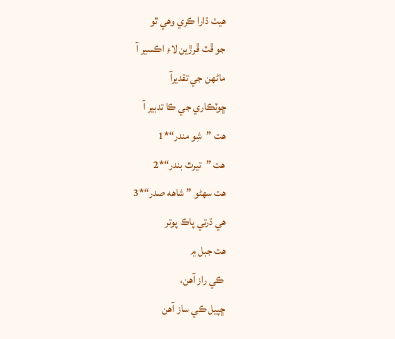هيٺ ڌارا ڪري وهي ٿو
جو ڦٽ ڦرڙين لاءِ اڪسير آ
ماڻهن جي تقديرآ
ڇوٽڪاري جي ڪا تدبير آ
هت ”شِو مندر“*1
هت ”تيرٿ بندر“*2
هت سهڻو ” شاهه صدر“*3
هي ڌرتي پاڪ پوتر
هت جبل ۾
 ڪي راز آهن،
ڇپيل ڪي ساز آهن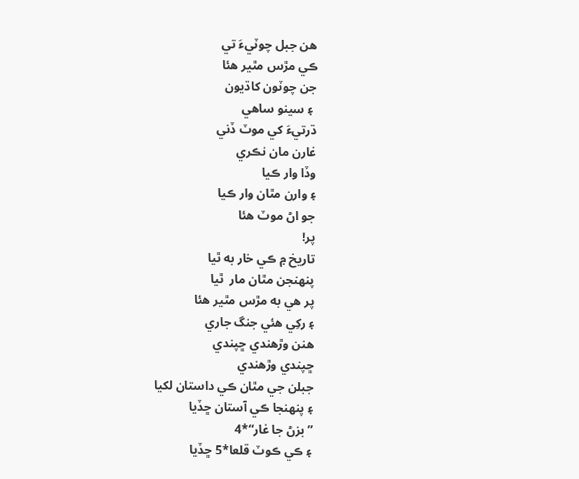هن جبل چوٽيءَ تي
ڪي مڙس مٿير هئا
جن چوٽون کاڌيون
 ۽ سينو ساهي
ڌرتيءَ کي موٽ ڏني
غارن مان نڪري
وڏا وار ڪيا
۽ وارن مٿان وار ڪيا
جو اڻ موٽ هئا
پر!
تاريخ ۾ ڪي خار به ٿيا
پنهنجن مٿان مار  ٿيا
پر هي به مڙس مٿير هئا
۽ رکِي هئي جنگ جاري
هنن وڙهندي ڇپندي
ڇپندي وڙهندي
جبلن جي مٿان ڪي داستان لکيا
۽ پنهنجا ڪي آستان ڇڏيا
”بزڻ جا غار“*4
۽ ڪي ڪوٽ قلعا*5 ڇڏيا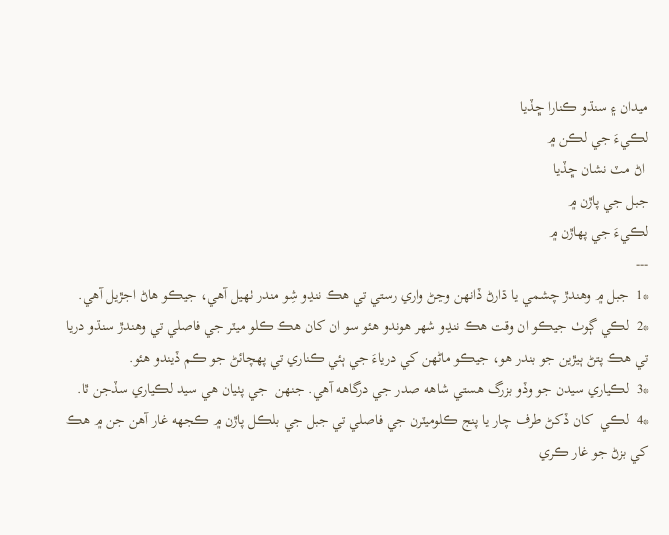ميدان ۽ سنڌو ڪنارا ڇڏيا
لڪيءَ جي لڪن ۾
 اڻ مٽ نشان ڇڏيا
جبل جي پاڙن ۾
لڪيءَ جي پهاڙن ۾
---
*1  جبل ۾ وهندڙ چشمي يا ڌارڻ ڏانهن وڃڻ واري رستي تي هڪ ننڍو شِو مندر ٺهيل آهي، جيڪو هاڻ اجڙيل آهي.
*2  لڪي ڳوٺ جيڪو ان وقت هڪ ننڍو شهر هوندو هئو سو ان کان هڪ ڪلو ميٽر جي فاصلي تي وهندڙ سنڌو دريا تي هڪ پتڻ ٻيڙين جو بندر هو، جيڪو ماڻهن کي درياءَ جي ٻئي ڪناري تي پهچائڻ جو ڪم ڏيندو هئو.
*3  لڪياري سيدن جو وڏو بزرگ هستي شاهه صدر جي درگاهه آهي. جنهن  جي پٺيان هي سيد لڪياري سڏجن ٿا.
*4  لڪي  کان ڏکڻ طرف چار يا پنج ڪلوميٽرن جي فاصلي تي جبل جي بلڪل پاڙن ۾ ڪجهه غار آهن جن ۾ هڪ کي بزڻ جو غار ڪري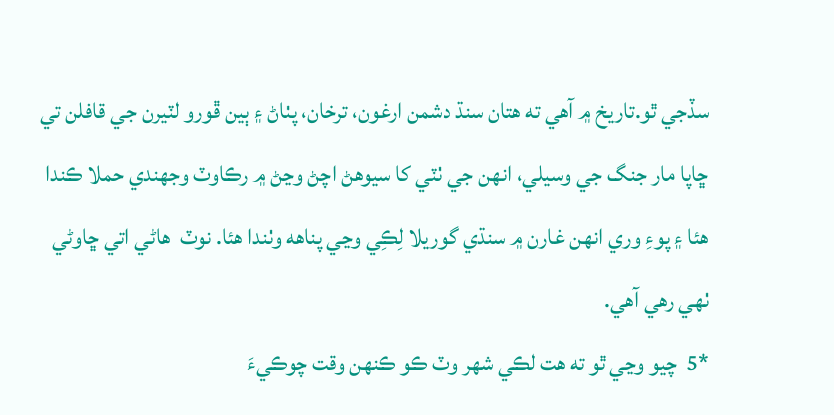سڏجي ٿو.تاريخ ۾ آهي ته هتان سنڌ دشمن ارغون، ترخان، پٺاڻ ۽ ٻين ڦورو لٽيرن جي قافلن تي ڇاپا مار جنگ جي وسيلي، انهن جي ٺٽي کا سيوهڻ اچڻ وڃڻ ۾ رڪاوٽ وجهندي حملا ڪندا هئا ۽ پوءِ وري انهن غارن ۾ سنڌي گوريلا لِڪِي وڃي پناهه وٺندا هئا. نوٽ  هاڻي اتي ڇاوڻي ٺهي رهي آهي.
*5  چيو وڃي ٿو ته هت لڪي شهر وٽ ڪو ڪنهن وقت چوڪيءَ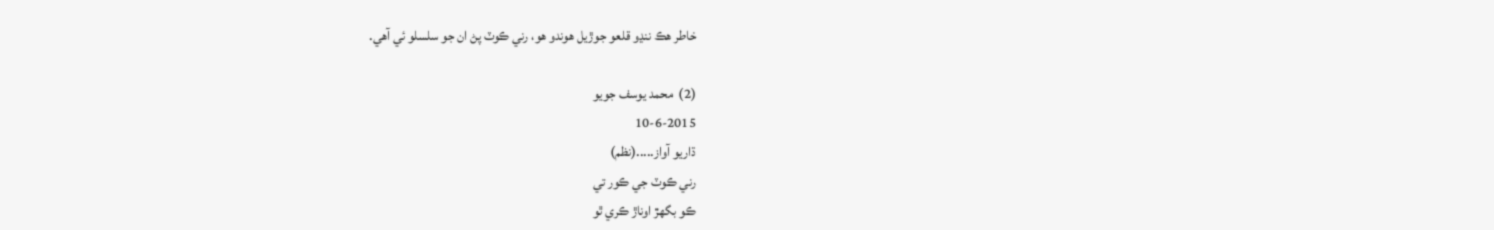خاطر هڪ ننڍو قلعو جوڙيل هوندو هو، رني ڪوٽ پڻ ان جو سلسلو ئي آهي.

(2)  محمد يوسف جويو
10-6-2015
ڌاريو آواز.....(نظم)
رني ڪوٽ جي ڪور تي
ڪو بگهڙ اوناڙ ڪري ٿو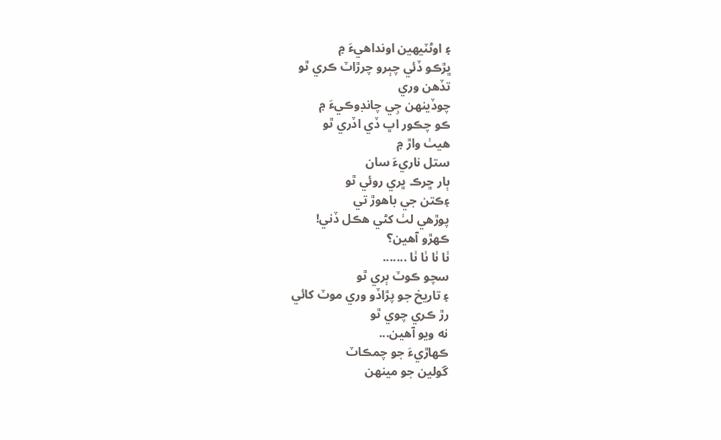۽ اوڻٽيهين اونداهيءَ ۾
ڀڙڪو ڏئي چٻرو چرڙاٽ ڪري ٿو
تڏهن وري
چوڏينهن جِي چانڊوڪيءَ ۾
ڪو چڪور اڀ ڏي اڏري ٿو
هيٺ واڙ ۾
ستل ناريءَ سان
ٻار ڇرڪ ڀري روئي ٿو
۽ڪتن جي باهوڙ تي
پوڙهي لٺ کڻي هڪل ڏني!
ڪهڙو آهين؟
ٺا ٺا ٺا ٺا .......
سچو ڪوٽ ٻري ٿو
۽ تاريخ جو پڙاڏو وري موٽ کائي
رڙ ڪري چوي ٿو
نه ويو آهين...
ڪهاڙيءَ جو چمڪاٽ
گولين جو مينهن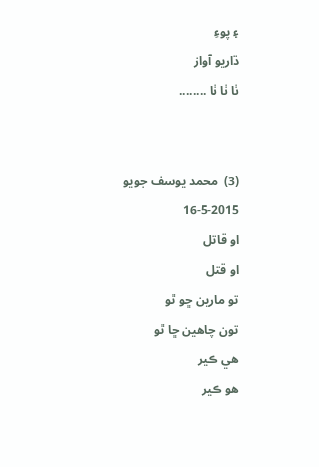۽ پوءِ
ڌاريو آواز
ٺا ٺا ٺا ........


(3)  محمد يوسف جويو
16-5-2015
او قاتل
او قتل
تو مارين ڇو ٿو
تون چاهين ڇا ٿو
هي ڪير
هو ڪير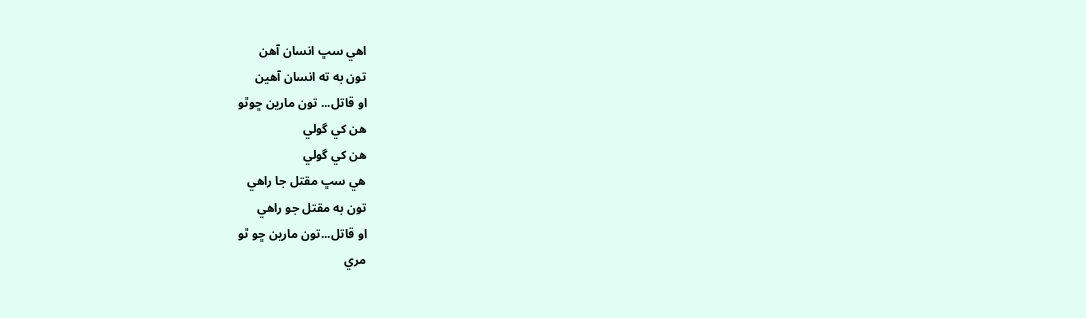اهي سڀ انسان آهن
تون به ته انسان آهين
او قاتل... تون مارين ڇوٿو
هن کي گولي
هن کي گولي
هي سڀ مقتل جا راهي
تون به مقتل جو راهي
او قاتل...تون مارين ڇو ٿو
مري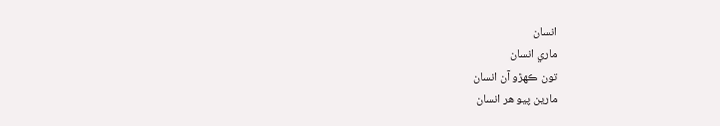انسان
ماري انسان
تون ڪهڙو آن انسان
مارين پيو هر انسان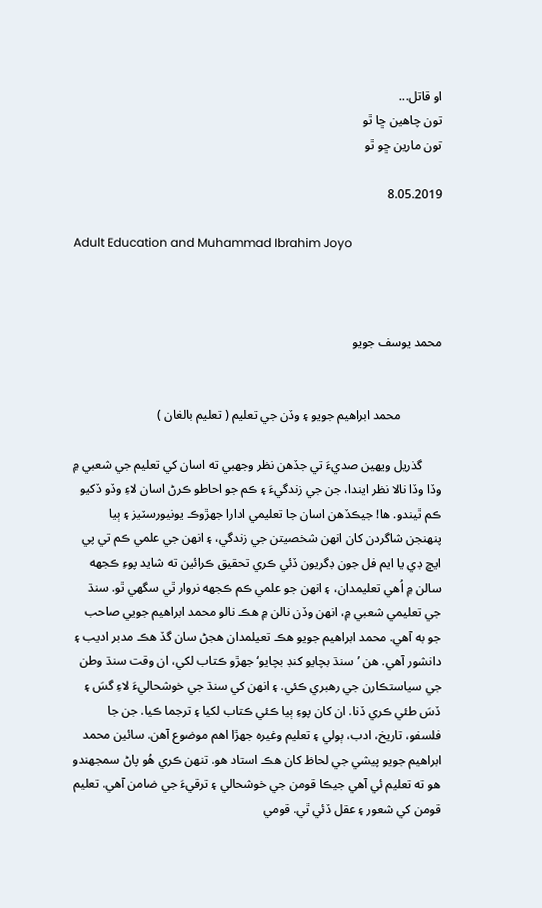او قاتل...
تون چاهين ڇا ٿو
تون مارين ڇو ٿو

8.05.2019

Adult Education and Muhammad Ibrahim Joyo



محمد يوسف جويو


             محمد ابراهيم جويو ۽ وڏن جي تعليم ( تعليم بالغان )

      گذريل ويهين صديءَ تي جڏهن نظر وجهبي ته اسان کي تعليم جي شعبي ۾ وڏا وڏا نالا نظر ايندا، جن جي زندگيءَ ۽ ڪم جو احاطو ڪرڻ اسان لاءِ وڏو ڏکيو ڪم ٿيندو. ها! جيڪڏهن اسان جا تعليمي ادارا جهڙوڪ يونيورسٽيز ۽ ٻيا پنهنجن شاگردن کان انهن شخصيتن جي زندگي، ۽ انهن جي علمي ڪم تي پي ايڇ ڊي يا ايم فل جون ڊگريون ڏئي ڪري تحقيق ڪرائين ته شايد پوءِ ڪجهه سالن ۾ اُهي تعليمدان، ۽ انهن جو علمي ڪم ڪجهه نروار ٿي سگهي ٿو. سنڌ جي تعليمي شعبي ۾، انهن وڏن نالن ۾ هڪ نالو محمد ابراهيم جويي صاحب جو به آهي. محمد ابراهيم جويو هڪ تعيلمدان هجڻ سان گڏ هڪ مدبر اديب ۽ دانشور آهي. هن ’سنڌ بچايو کنڊ بچايو‘ جهڙو ڪتاب لکي، ان وقت سنڌ وطن جي سياستڪارن جي رهبري ڪئي. ۽ انهن کي سنڌ جي خوشحاليءَ لاءِ گسَ ۽ ڏسَ طئي ڪري ڏنا. ان کان پوءِ ٻيا ڪئي ڪتاب لکيا ۽ ترجما ڪيا. جن جا فلسفو، تاريخ، ادب، ٻولي ۽ تعليم وغيره جهڙا اهم موضوع آهن. سائين محمد ابراهيم جويو پيشي جي لحاظ کان هڪ استاد هو. تنهن ڪري هُو پاڻ سمجهندو هو ته تعليم ئي آهي جيڪا قومن جي خوشحالي ۽ ترقيءَ جي ضامن آهي. تعليم قومن کي شعور ۽ عقل ڏئي ٿي. قومي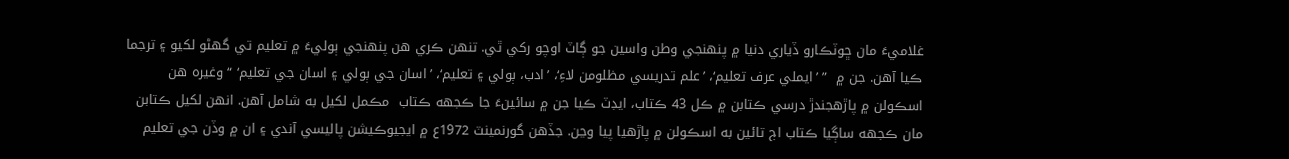غلاميءَ مان ڇوٽڪارو ڏياري دنيا ۾ پنهنجي وطن واسين جو ڳاٽ اوچو رکي ٿي. تنهن ڪري هن پنهنجي ٻوليءَ ۾ تعليم تي گهڻو لکيو ۽ ترجما ڪيا آهن. جن ۾  ” ’ايملي عرف تعليم‘، ’علم تدريسي مظلومن لاءِ‘، ’ادب، ٻولي ۽ تعليم‘، ’اسان جي ٻولي ۽ اسان جي تعليم‘ “ وغيره هن اسڪولن ۾ پاڙهجندڙ درسي ڪتابن ۾ ڪل 43 ڪتاب، ايڊٽ ڪيا جن ۾ سائينءَ جا ڪجهه ڪتاب  مڪمل لکيل به شامل آهن. انهن لکيل ڪتابن مان ڪجهه ساڳيا ڪتاب اڄ تائين به اسڪولن ۾ پاڙهيا پيا وڃن. جڏهن گورنمينٽ 1972ع ۾ ايجيوڪيشن پاليسي آندي ۽ ان ۾ وڏن جي تعليم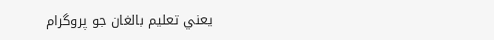يعني تعليم بالغان جو پروگرام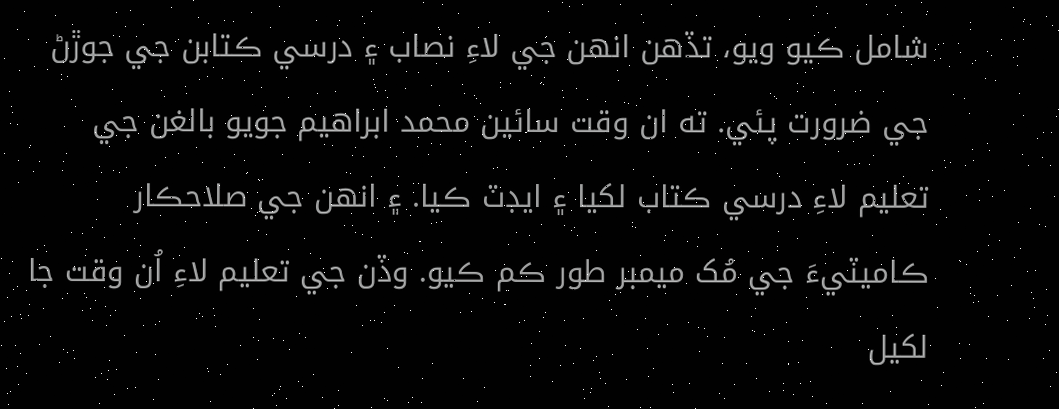شامل ڪيو ويو، تڏهن انهن جي لاءِ نصاب ۽ درسي ڪتابن جي جوڙڻ جي ضرورت پئي. ته ان وقت سائين محمد ابراهيم جويو بالغن جي تعليم لاءِ درسي ڪتاب لکيا ۽ ايڊٽ ڪيا. ۽ انهن جي صلاحڪار ڪاميٽيءَ جي مُک ميمبر طور ڪم ڪيو. وڏن جي تعليم لاءِ اُن وقت جا لکيل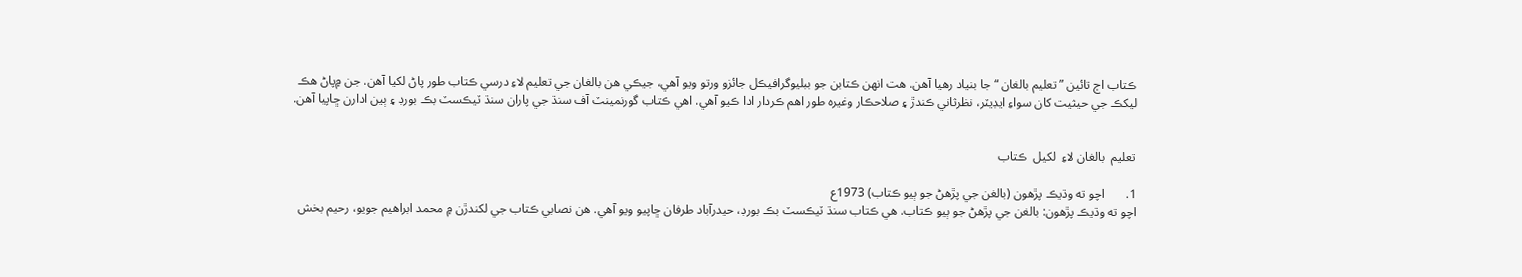ڪتاب اڄ تائين ” تعليم بالغان “ جا بنياد رهيا آهن. هت انهن ڪتابن جو ببليوگرافيڪل جائزو ورتو ويو آهي، جيڪي هن بالغان جي تعليم لاءِ درسي ڪتاب طور پاڻ لکيا آهن. جن ۾پاڻ هڪ ليکڪ جي حيثيت کان سواءِ ايڊيٽر، نظرثاني ڪندڙ ۽ صلاحڪار وغيره طور اهم ڪردار ادا ڪيو آهي. اهي ڪتاب گورنمينٽ آف سنڌ جي پاران سنڌ ٽيڪسٽ بڪ بورڊ ۽ ٻين ادارن ڇاپيا آهن.


تعليم  بالغان لاءِ  لکيل  ڪتاب

1.       اچو ته وڌيڪ پڙهون (بالغن جي پڙهڻ جو ٻيو ڪتاب) 1973ع
اچو ته وڌيڪ پڙهون: بالغن جي پڙهڻ جو ٻيو ڪتاب. هي ڪتاب سنڌ ٽيڪسٽ بڪ بورڊ، حيدرآباد طرفان ڇاپيو ويو آهي. هن نصابي ڪتاب جي لکندڙن ۾ محمد ابراهيم جويو، رحيم بخش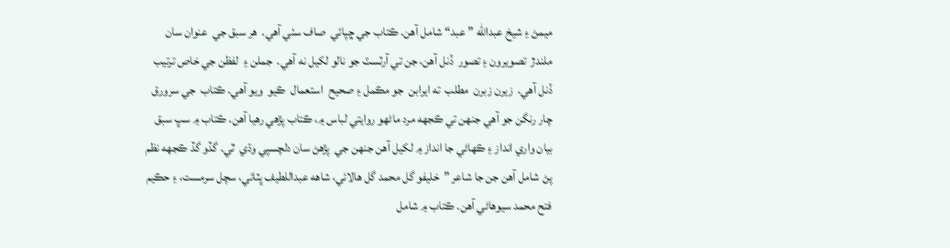ميمڻ ۽ شيخ عبدالله ”عبد“ شامل آهن. ڪتاب جي ڇپائي  صاف سٺي آهي.  هر سبق جي  عنوان سان ملندڙ  تصويرون ۽ تصور  ڏنل آهن، جن تي آرٽسٽ جو نالو لکيل نه آهي.  جملن ۽  لفظن جي خاص ترتيب ڏنل آهي.  زيرن زبرن  مطلب  ته ايرابن  جو مڪمل ۽ صحيح  استعمال  ڪيو  ويو آهي. ڪتاب  جي سرورق چار رنگن جو آهي جنهن تي ڪجهه مرد ماڻهو روايتي لباس ۾، ڪتاب پڙهي رهيا آهن. ڪتاب ۾ سڀ سبق بيان واري انداز ۽ ڪهاڻي جا انداز ۾ لکيل آهن جنهن جي  پڙهڻ سان دلچسپي وڌي  ٿي. گڏو گڏ ڪجهه نظم پڻ شامل آهن جن جا شاعر ”خليفو گل محمد گل هالائي، شاهه عبداللطيف ڀٽائي، سچل سرمست، ۽ حڪيم فتح محمد سيوهاڻي آهن. ڪتاب ۾ شامل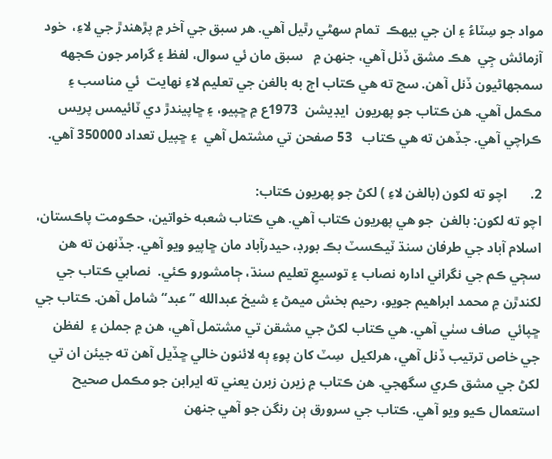مواد جو سِٽاءُ ۽ ان جي بيهڪ  تمام سهڻي رٿيل آهي. هر سبق جي آخر ۾ پڙهندڙ جي لاءِ،  خود آزمائش جِي  هڪ مشق ڏنل آهي، جنهن ۾   سبق مان ئي سوال، لفظ ۽ گرامر جون ڪجهه سمجهاڻيون ڏنل آهن. سچ ته هي ڪتاب اڄ به بالغن جي تعليم لاءِ نهايت  ئي مناسب ۽ مڪمل آهي. هن ڪتاب جو پهريون  ايڊيشن  1973ع ۾ ڇپيو، ۽ ڇاپيندڙ دي ٽائيمس پريس ڪراچي آهي. جڏهن ته هي ڪتاب   53 صفحن تي مشتمل آهي  ۽ ڇپيل تعداد 350000 آهي.

2.       اچو ته لکون (بالغن لاءِ ) لکڻ جو پهريون ڪتاب:
اچو ته لکون: بالغن  جو هي پهريون ڪتاب آهي. هي ڪتاب شعبه خواتين، حڪومت پاڪستان، اسلام آباد جي طرفان سنڌ ٽيڪسٽ بڪ بورڊ، حيدرآباد مان ڇاپيو ويو آهي. جڏنهن ته هن سڄي ڪم جي نگراني اداره نصاب ۽ توسيعِ تعليم سنڌ، ڄامشورو ڪئي.  نصابي ڪتاب جي لکندڙن ۾ محمد ابراهيم جويو، رحيم بخش ميمڻ ۽ شيخ عبدالله ”عبد“ شامل آهن. ڪتاب جي ڇپائي  صاف سٺي آهي. هي ڪتاب لکڻ جي مشقن تي مشتمل آهي، هن ۾ جملن ۽  لفظن جي خاص ترتيب ڏنل آهي، هرلکيل  سِٽ کان پوءِ ٻه لائنون خالي ڇڏيل آهن ته جيئن ان تي لکڻ جي مشق ڪري سگهجي. هن ڪتاب ۾ زيرن زبرن يعني ته ايرابن جو مڪمل صحيح استعمال ڪيو ويو آهي. ڪتاب جي سرورق ٻن رنگن جو آهي جنهن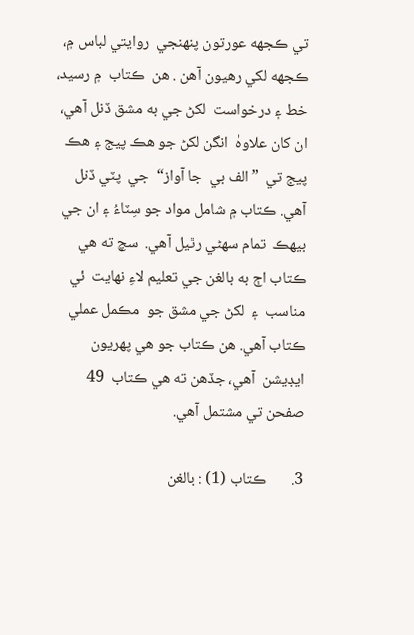تي ڪجهه عورتون پنهنجي  روايتي لباس ۾، ڪجهه لکي رهيون آهن . هن  ڪتاب  ۾ رسيد، خط ۽ درخواست  لکڻ جي به مشق ڏنل آهي، ان کان علاوهٰ  انگن لکڻ جو هڪ پيج ۽ هڪ پيج تي  ”الف بي  جا آواز“  جي  پٽي ڏنل آهي. ڪتاب ۾ شامل مواد جو سِٽاءُ ۽ ان جي بيهڪ  تمام سهڻي رٿيل آهي.  سچ ته هي ڪتاب اڄ به بالغن جي تعليم لاءِ نهايت  ئي مناسب  ۽  لکڻ جي مشق جو  مڪمل عملي ڪتاب آهي. هن ڪتاب جو هي پهريون  ايڊيشن  آهي، جڏهن ته هي ڪتاب  49 صفحن تي مشتمل آهي.

3.       ڪتاب (1) : بالغن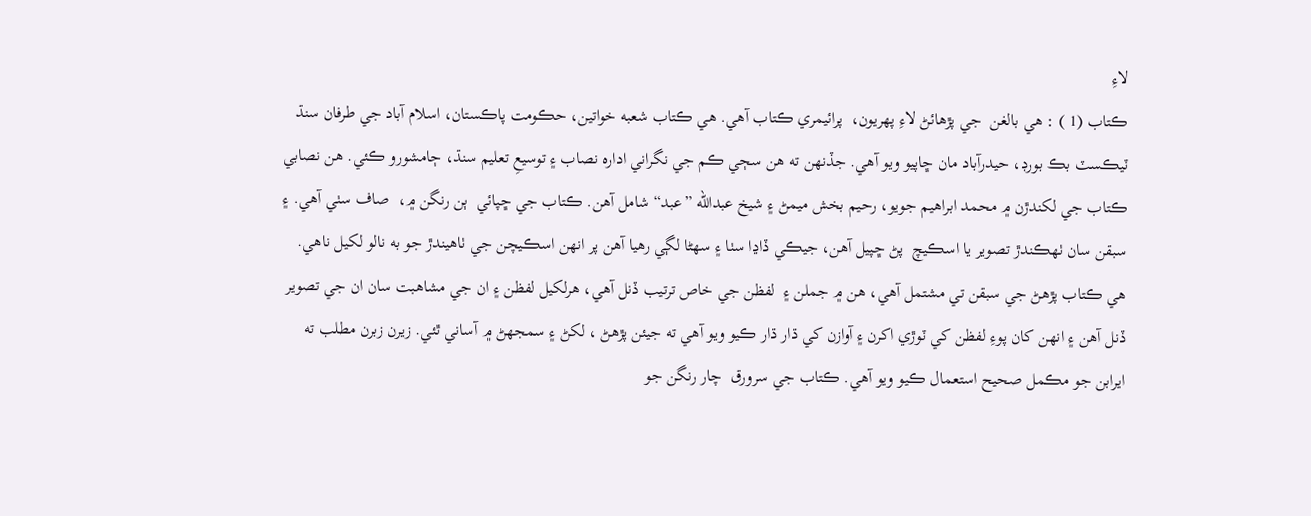لاءِ
ڪتاب (1 ) : هي بالغن  جي پڙهائڻ لاءِ پهريون،  پرائيمري ڪتاب آهي. هي ڪتاب شعبه خواتين، حڪومت پاڪستان، اسلام آباد جي طرفان سنڌ ٽيڪسٽ بڪ بورڊ، حيدرآباد مان ڇاپيو ويو آهي. جڏنهن ته هن سڄي ڪم جي نگراني اداره نصاب ۽ توسيعِ تعليم سنڌ، ڄامشورو ڪئي. هن نصابي ڪتاب جي لکندڙن ۾ محمد ابراهيم جويو، رحيم بخش ميمڻ ۽ شيخ عبدالله ”عبد“ شامل آهن. ڪتاب جي ڇپائي  ٻن رنگن ۾،  صاف سٺي آهي. ۽ سبقن سان ٺهڪندڙ تصوير يا اسڪيچ  پڻ ڇپيل آهن، جيڪي ڏاڍا سٺا ۽ سهڻا لڳي رهيا آهن پر انهن اسڪيچن جي ٺاهيندڙ جو به نالو لکيل ناهي.  هي ڪتاب پڙهڻ جي سبقن تي مشتمل آهي، هن ۾ جملن ۽  لفظن جي خاص ترتيب ڏنل آهي، هرلکيل لفظن ۽ ان جي مشاهبت سان ان جي تصوير ڏنل آهن ۽ انهن کان پوءِ لفظن کي ٽوڙي اکرن ۽ آوازن کي ڌار ڌار ڪيو ويو آهي ته جيئن پڙهڻ ، لکڻ ۽ سمجهڻ ۾ آساني ٿئي. زيرن زبرن مطلب ته ايرابن جو مڪمل صحيح استعمال ڪيو ويو آهي. ڪتاب جي سرورق  چار رنگن جو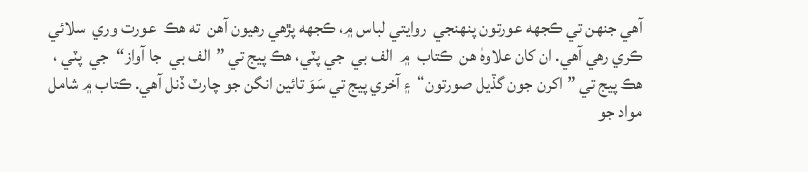آهي جنهن تي ڪجهه عورتون پنهنجي  روايتي لباس ۾، ڪجهه پڙهي رهيون آهن  ته هڪ  عورت وري  سلائي ڪري رهي آهي. ان کان علاوهٰ هن  ڪتاب  ۾  الف بي  جي پٽي، هڪ پيج تي ”الف بي  جا آواز“  جي  پٽي ، هڪ پيج تي ”اکرن جون گڏيل صورتون“  ۽ آخري پيج تي سَوَ تائين انگن جو چارٽ ڏنل آهي. ڪتاب ۾ شامل مواد جو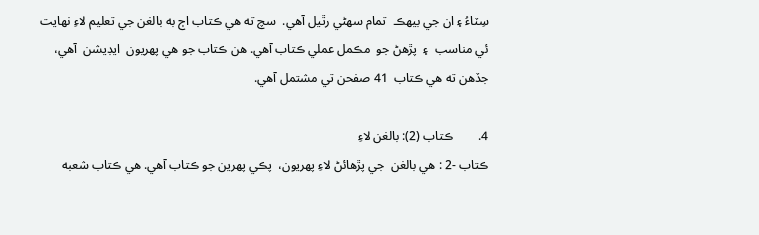سِٽاءُ ۽ ان جي بيهڪ  تمام سهڻي رٿيل آهي.  سچ ته هي ڪتاب اڄ به بالغن جي تعليم لاءِ نهايت  ئي مناسب  ۽  پڙهڻ جو  مڪمل عملي ڪتاب آهي. هن ڪتاب جو هي پهريون  ايڊيشن  آهي، جڏهن ته هي ڪتاب  41 صفحن تي مشتمل آهي.

4.        ڪتاب (2): بالغن لاءِ
ڪتاب -2 : هي بالغن  جي پڙهائڻ لاءِ پهريون،  پڪي پهرين جو ڪتاب آهي. هي ڪتاب شعبه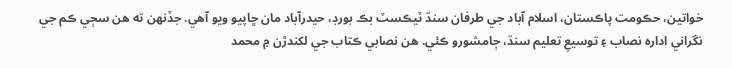خواتين، حڪومت پاڪستان، اسلام آباد جي طرفان سنڌ ٽيڪسٽ بڪ بورڊ، حيدرآباد مان ڇاپيو ويو آهي. جڏنهن ته هن سڄي ڪم جي نگراني اداره نصاب ۽ توسيعِ تعليم سنڌ، ڄامشورو ڪئي. هن نصابي ڪتاب جي لکندڙن ۾ محمد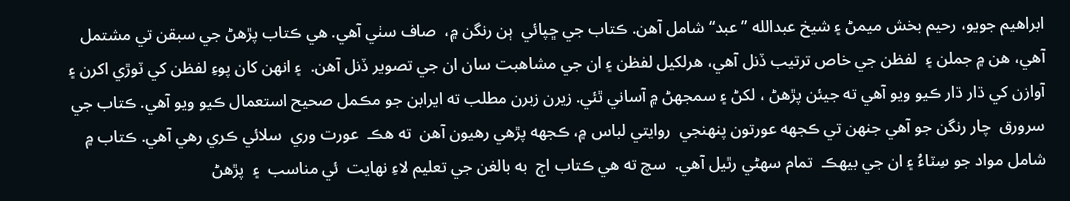ابراهيم جويو، رحيم بخش ميمڻ ۽ شيخ عبدالله ”عبد“ شامل آهن. ڪتاب جي ڇپائي  ٻن رنگن ۾،  صاف سٺي آهي. هي ڪتاب پڙهڻ جي سبقن تي مشتمل آهي، هن ۾ جملن ۽  لفظن جي خاص ترتيب ڏنل آهي، هرلکيل لفظن ۽ ان جي مشاهبت سان ان جي تصوير ڏنل آهن.  ۽ انهن کان پوءِ لفظن کي ٽوڙي اکرن ۽ آوازن کي ڌار ڌار ڪيو ويو آهي ته جيئن پڙهڻ ، لکڻ ۽ سمجهڻ ۾ آساني ٿئي. زيرن زبرن مطلب ته ايرابن جو مڪمل صحيح استعمال ڪيو ويو آهي. ڪتاب جي سرورق  چار رنگن جو آهي جنهن تي ڪجهه عورتون پنهنجي  روايتي لباس ۾، ڪجهه پڙهي رهيون آهن  ته هڪ  عورت وري  سلائي ڪري رهي آهي. ڪتاب ۾ شامل مواد جو سِٽاءُ ۽ ان جي بيهڪ  تمام سهڻي رٿيل آهي.  سچ ته هي ڪتاب اڄ  به بالغن جي تعليم لاءِ نهايت  ئي مناسب  ۽  پڙهڻ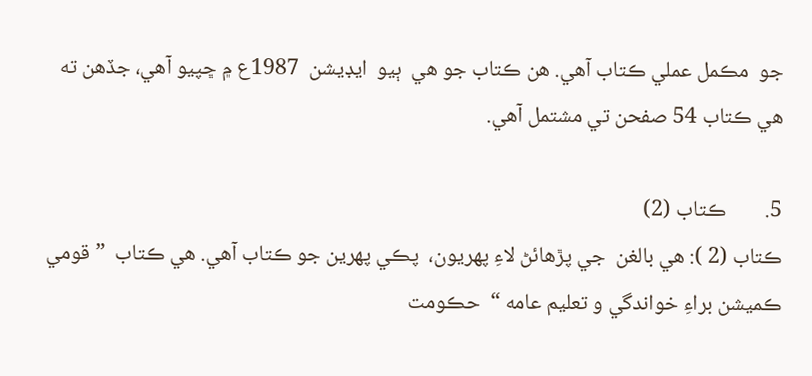جو  مڪمل عملي ڪتاب آهي. هن ڪتاب جو هي  ٻيو  ايڊيشن  1987ع ۾ ڇپيو آهي، جڏهن ته هي ڪتاب 54 صفحن تي مشتمل آهي.

5.        ڪتاب (2)
ڪتاب (2 ): هي بالغن  جي پڙهائڻ لاءِ پهريون،  پڪي پهرين جو ڪتاب آهي. هي ڪتاب  ” قومي ڪميشن براءِ خواندگي و تعليم عامه “  حڪومت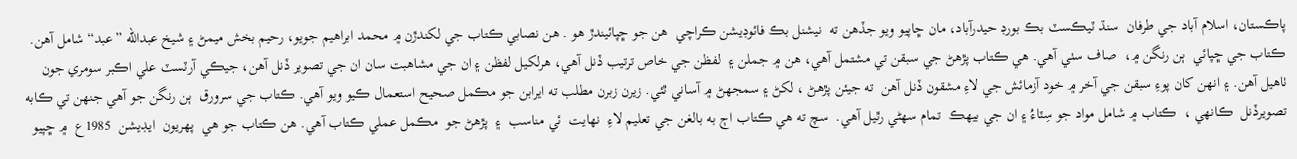پاڪستان، اسلام آباد جي طرفان  سنڌ ٽيڪسٽ بڪ بورڊ حيدرآباد، مان ڇاپيو ويو جڏهن ته  نيشنل بڪ فائوڊيشن ڪراچي  هن جو ڇپائيندڙ هو . هن نصابي ڪتاب جي لکندڙن ۾ محمد ابراهيم جويو، رحيم بخش ميمڻ ۽ شيخ عبدالله ”عبد“ شامل آهن. ڪتاب جي ڇپائي  ٻن رنگن ۾،  صاف سٺي آهي. هي ڪتاب پڙهڻ جي سبقن تي مشتمل آهي، هن ۾ جملن ۽  لفظن جي خاص ترتيب ڏنل آهي، هرلکيل لفظن ۽ ان جي مشاهبت سان ان جي تصوير ڏنل آهن، جيڪي آرٽسٽ علي اڪبر سومري جون ٺاهيل آهن. ۽ انهن کان پوءِ سبقن جي آخر ۾ خود آزمائش جي لاءِ مشقون ڏنل آهن  ته جيئن پڙهڻ ، لکڻ ۽ سمجهڻ ۾ آساني ٿئي. زيرن زبرن مطلب ته ايرابن جو مڪمل صحيح استعمال ڪيو ويو آهي. ڪتاب جي سرورق  ٻن رنگن جو آهي جنهن تي ڪابه  تصويرڏنل  ڪانهي ،  ڪتاب ۾ شامل مواد جو سِٽاءُ ۽ ان جي بيهڪ  تمام سهڻي رٿيل آهي.  سچ ته هي ڪتاب اڄ به بالغن جي تعليم لاءِ  نهايت  ئي مناسب  ۽  پڙهڻ جو  مڪمل عملي ڪتاب آهي. هن ڪتاب جو هي  پهريون  ايڊيشن  1985ع  ۾ ڇپيو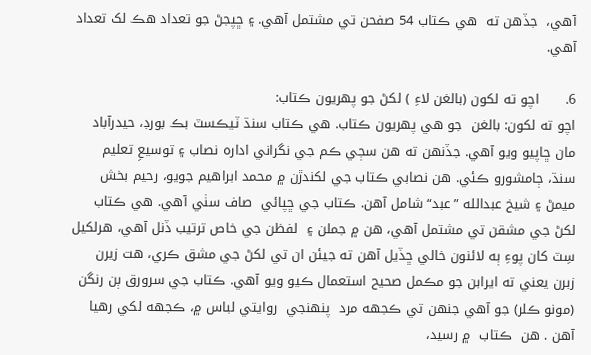آهي،  جڏهن ته  هي ڪتاب 54 صفحن تي مشتمل آهي. ۽ ڇپجڻ جو تعداد هڪ لک تعداد آهي.

6.      اچو ته لکون (بالغن لاءِ ) لکڻ جو پهريون ڪتاب:
اچو ته لکون: بالغن  جو هي پهريون ڪتاب. هي ڪتاب سنڌ ٽيڪسٽ بڪ بورڊ، حيدرآباد مان ڇاپيو ويو آهي. جڏنهن ته هن سڄي ڪم جي نگراني اداره نصاب ۽ توسيعِ تعليم سنڌ، ڄامشورو ڪئي. هن نصابي ڪتاب جي لکندڙن ۾ محمد ابراهيم جويو، رحيم بخش ميمڻ ۽ شيخ عبدالله ”عبد“ شامل آهن. ڪتاب جي ڇپائي  صاف سٺي آهي. هي ڪتاب لکڻ جي مشقن تي مشتمل آهي، هن ۾ جملن ۽  لفظن جي خاص ترتيب ڏنل آهي، هرلکيل  سِٽ کان پوءِ ٻه لائنون خالي ڇڏيل آهن ته جيئن ان تي لکڻ جي مشق ڪري، هت زيرن زبرن يعني ته ايرابن جو مڪمل صحيح استعمال ڪيو ويو آهي. ڪتاب جي سرورق ٻن رنگن (مونو ڪلر) جو آهي جنهن تي ڪجهه مرد  پنهنجي  روايتي لباس ۾، ڪجهه لکي رهيا آهن . هن  ڪتاب  ۾ رسيد،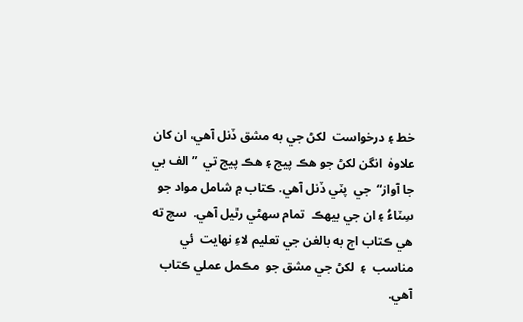خط ۽ درخواست  لکڻ جي به مشق ڏنل آهي، ان کان علاوهٰ  انگن لکڻ جو هڪ پيج ۽ هڪ پيج تي  ”الف بي  جا آواز“  جي  پٽي ڏنل آهي. ڪتاب ۾ شامل مواد جو سِٽاءُ ۽ ان جي بيهڪ  تمام سهڻي رٿيل آهي.  سچ ته هي ڪتاب اڄ به بالغن جي تعليم لاءِ نهايت  ئي مناسب  ۽  لکڻ جي مشق جو  مڪمل عملي ڪتاب آهي.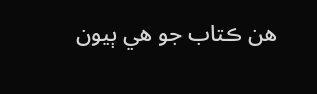هن ڪتاب جو هي ٻيون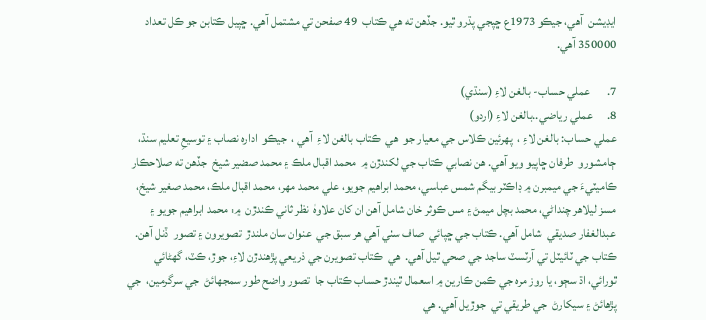ايڊيشن  آهي، جيڪو 1973ع ڇپجي پڌرو ٿيو. جڏهن ته هي ڪتاب  49 صفحن تي مشتمل آهي. ڇپيل ڪتابن جو ڪل تعداد 350000 آهي.

7.       عملي حساب- بالغن لاءِ (سنڌي)
8.      عملي رياضي..بالغن لاءِ (اردو)
عملي حساب: بالغن لاءِ ،  پهرئين ڪلاس جي معيار جو  هي  ڪتاب بالغن لاءِ  آهي ،  جيڪو  اداره نصاب ۽ توسيعِ تعليم سنڌ، ڄامشورو  طرفان ڇاپيو ويو آهي. هن نصابي ڪتاب جي لکندڙن ۾  محمد اقبال ملڪ ۽ محمد صضير شيخ  جڏهن ته صلاحڪار ڪاميٽيءَ جي ميمبرن ۾ ڊاڪٽر بيگم شمس عباسي، محمد ابراهيم جويو، علي محمد مهر، محمد اقبال ملڪ، محمد صغير شيخ، مسز ليلاهر چنداڻي، محمد بچل ميمڻ ۽ مس ڪوثر خان شامل آهن ان کان علاوهٰ  نظر ثاني ڪندڙن  ۾: محمد ابراهيم جويو ۽ عبدالغفار صديقي  شامل آهي. ڪتاب جي ڇپائي  صاف سٺي آهي هر سبق جي  عنوان سان ملندڙ  تصويرون ۽ تصور  ڏنل آهن. ڪتاب جي ٽائيٽل تي آرٽسٽ ساجد جي صحي ٿيل آهي.  هي  ڪتاب تصويرن جي ذريعي پڙهندڙن لاءِ، جوڙ، ڪٽ، گهڻائي ٿورائي، اڌ سڄو، يا روز مره جي ڪمن ڪارين ۾ اسعمال ٿيندڙ حساب ڪتاب جا  تصور واضح طور سمجهائڻ  جي سرگرمين،  جي پڙهائڻ ۽ سيکارڻ  جي طريقي تي  جوڙيل آهي. هي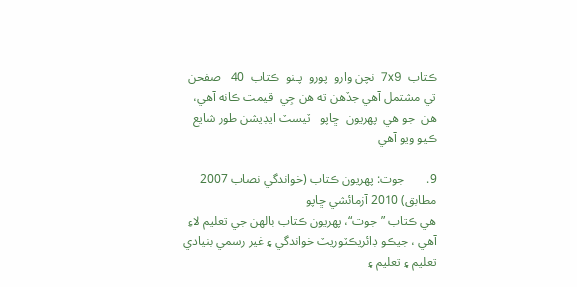ڪتاب  7x9  نچن وارو  پورو  پـنو  ڪتاب  40   صفحن تي مشتمل آهي جڏهن ته هن جِي  قيمت ڪانه آهي، هن  جو هي  پهريون  ڇاپو   ٽيسٽ ايڊيشن طور شايع ڪيو ويو آهي

9.       جوت: پهريون ڪتاب (خواندگي نصاب 2007 مطابق) 2010 آزمائشي ڇاپو
هي ڪتاب ”جوت“، پهريون ڪتاب بالھن جي تعليم لاءِ آهي ، جيڪو ڊائريڪٽوريٽ خواندگي ۽ غير رسمي بنيادي تعليم ۽ تعليم ۽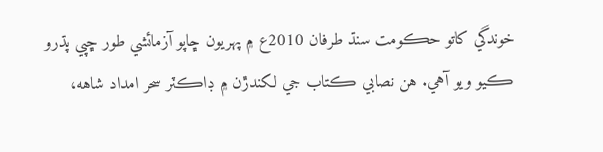خوندگي کاتو حڪومت سنڌ طرفان 2010ع ۾ پهريون ڇاپو آزمائشي طور ڇپي پڌرو ڪيو ويو آهي. هن نصابي ڪتاب جي لکندڙن ۾ ڊاڪٽر سحر امداد شاهه،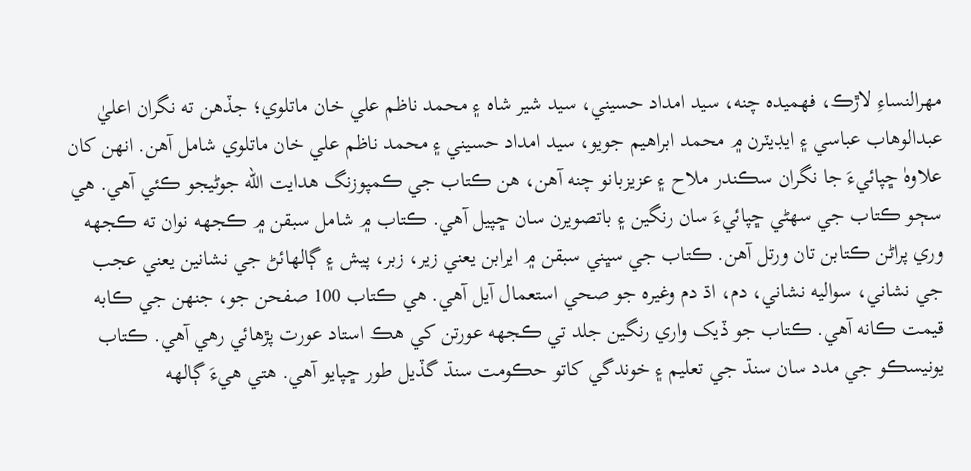مهرالنساءِ لاڙڪ، فهميده چنه، سيد امداد حسيني، سيد شير شاه ۽ محمد ناظم علي خان ماتلوي؛ جڏهن ته نگران اعليٰ عبدالوهاب عباسي ۽ ايڊيٽرن ۾ محمد ابراهيم جويو، سيد امداد حسيني ۽ محمد ناظم علي خان ماتلوي شامل آهن. انهن کان علاوهٰ ڇپائيءَ جا نگران سڪندر ملاح ۽ عزيزبانو چنه آهن، هن ڪتاب جي ڪمپوزنگ هدايت الله جوڻيجو ڪئي آهي. هي سڄو ڪتاب جي سهڻي ڇپائيءَ سان رنگين ۽ باتصويرن سان ڇپيل آهي. ڪتاب ۾ شامل سبقن ۾ ڪجهه نوان ته ڪجهه وري پراڻن ڪتابن تان ورتل آهن. ڪتاب جي سڀني سبقن ۾ ايرابن يعني زير، زبر، پيش ۽ ڳالهائڻ جي نشانين يعني عجب جي نشاني، سواليه نشاني، دم، اڌ دم وغيره جو صحي استعمال آيل آهي. هي ڪتاب 100 صفحن جو، جنهن جي ڪابه قيمت ڪانه آهي. ڪتاب جو ڏيک واري رنگين جلد تي ڪجهه عورتن کي هڪ استاد عورت پڙهائي رهي آهي. ڪتاب يونيسڪو جي مدد سان سنڌ جي تعليم ۽ خوندگي کاتو حڪومت سنڌ گڏيل طور ڇپايو آهي. هتي هيءَ ڳالهه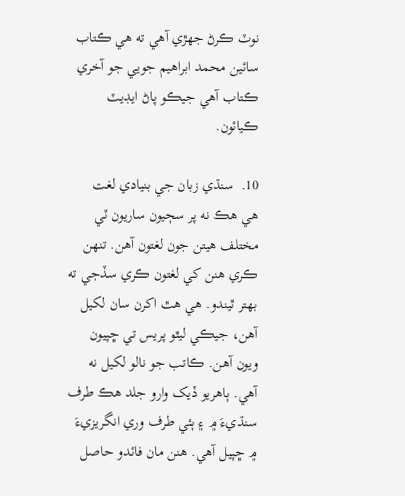نوٽ ڪرڻ جهڙي آهي ته هي ڪتاب سائين محمد ابراهيم جويي جو آخري ڪتاب آهي جيڪو پاڻ ايڊيٽ ڪيائون.

10.  سنڌي زبان جي بنيادي لغت
هي هڪ نه پر سڄيون ساريون ٽي مختلف هيتن جون لغتون آهن. تنهن ڪري هنن کي لغتون ڪري سڏجي ته بهتر ٿيندو. هي هٿ اکرن سان لکيل آهن، جيڪي ليٿو پريس تي ڇپيون ويون آهن. ڪاتب جو نالو لکيل نه آهي. ٻاهريو ڏيک وارو جلد هڪ طرف سنڌيءَ ۾ ۽ ٻئي طرف وري انگريزيءَ ۾ ڇپيل آهي. هنن مان فائدو حاصل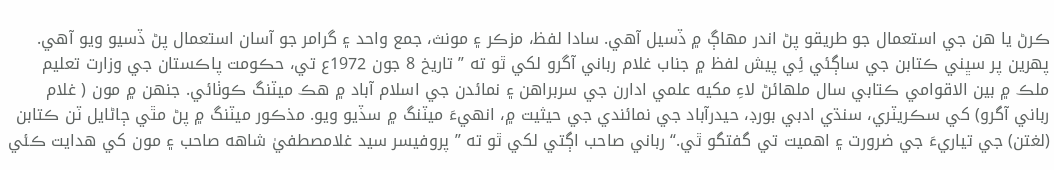ڪرڻ يا هن جي استعمال جو طريقو پڻ اندر مهاڳ ۾ ڏسيل آهي. سادا لفظ، مزڪر ۽ مونث، جمع واحد ۽ گرامر جو آسان استعمال پڻ ڏسيو ويو آهي. پهرين پر سڀني ڪتابن جي ساڳئي ئِي پيش لفظ ۾ جناب غلام رباني آگرو لکي ٿو ته ” تاريخ 8 جون 1972ع تي، حڪومت پاڪستان جي وزارت تعليم ملڪ ۾ بين الاقوامي ڪتابي سال ملهائڻ لاءِ مکيه علمي ادارن جي سربراهن ۽ نمائدن جي اسلام آباد ۾ هڪ ميٽنگ ڪوٺائي. جنهن ۾ مون ( غلام رباني آگرو) کي سڪريٽري، سنڌي ادبي بورڊ، حيدرآباد جي نمائندي جي حيثيت ۾، انهيءَ ميٽنگ ۾ سڏيو ويو. مذڪور ميٽنگ ۾ پڻ مٿي ڄاڻايل ٽن ڪتابن (لغتن) جي تياريءَ جي ضرورت ۽ اهميت تي گفتگو ٿي.“ رباني صاحب اڳتي لکي ٿو ته ” پروفيسر سيد غلامصطفيٰ شاهه صاحب ۽ مون کي هدايت ڪئي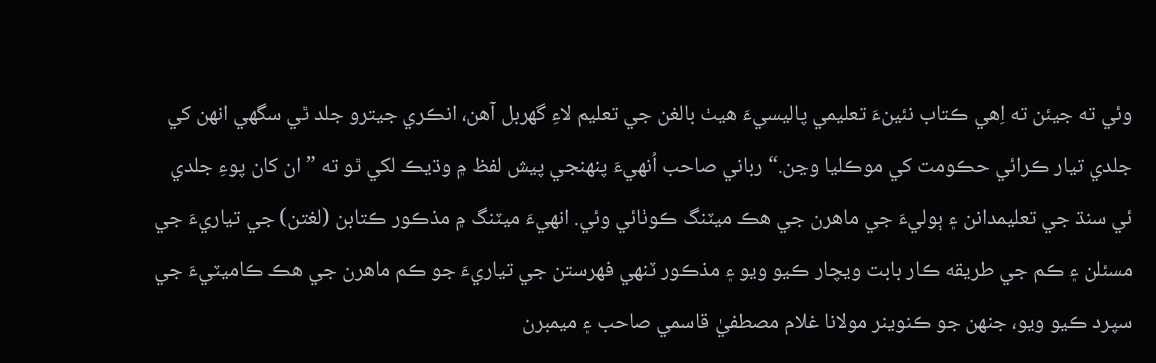وئي ته جيئن ته اِهي ڪتاب نئينءَ تعليمي پاليسيءَ هيٺ بالغن جي تعليم لاءِ گهربل آهن، انڪري جيترو جلد ٿي سگهي انهن کي جلدي تيار ڪرائي حڪومت کي موڪليا وڃن.“ رباني صاحب اُنهيءَ پنهنجي پيش لفظ ۾ وڌيڪ لکي ٿو ته ”ان کان پوءِ جلدي ئي سنڌ جي تعليمدانن ۽ ٻوليءَ جي ماهرن جي هڪ ميٽنگ ڪوٺائي وئي. انهيءَ ميٽنگ ۾ مذڪور ڪتابن (لغتن) جي تياريءَ جي مسئلن ۽ ڪم جي طريقه ڪار بابت ويچار ڪيو ويو ۽ مذڪور ٽنهي فهرستن جي تياريءَ جو ڪم ماهرن جي هڪ ڪاميٽيءَ جي سپرد ڪيو ويو، جنهن جو ڪنوينر مولانا غلام مصطفيٰ قاسمي صاحب ۽ ميمبرن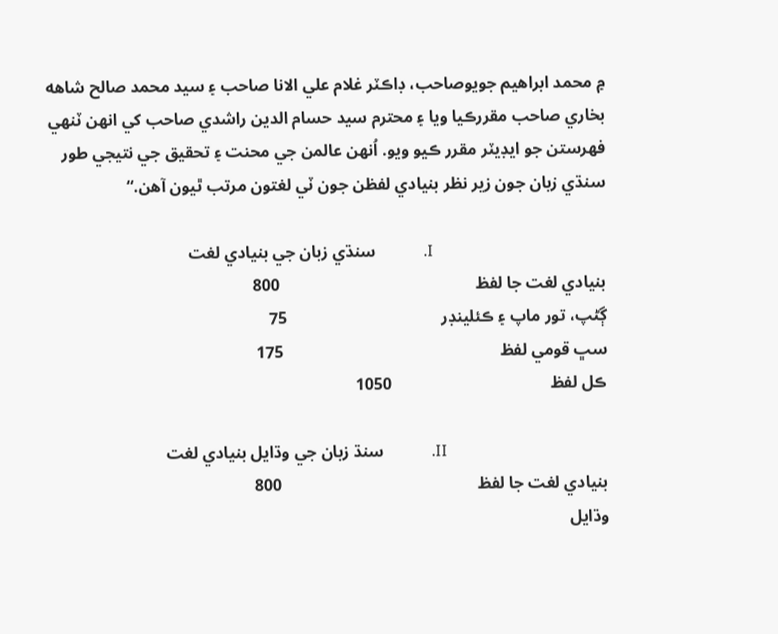۾ محمد ابراهيم جويوصاحب، ڊاڪٽر غلام علي الانا صاحب ۽ سيد محمد صالح شاهه بخاري صاحب مقررڪيا ويا ۽ محترم سيد حسام الدين راشدي صاحب کي انهن ٽنهي فهرستن جو ايڊيٽر مقرر ڪيو ويو. اُنهن عالمن جي محنت ۽ تحقيق جي نتيجي طور سنڌي زبان جون زير نظر بنيادي لفظن جون ٽي لغتون مرتب ٿيون آهن.“

                                           I.            سنڌي زبان جي بنيادي لغت
بنيادي لغت جا لفظ                                               800
ڳڻپ، تور ماپ ۽ ڪئلينڊر                                     75
سڀ قومي لفظ                                                    175
ڪل لفظ                                      1050

                                        II.            سنڌ زبان جي وڌايل بنيادي لغت
بنيادي لغت جا لفظ                                               800
وڌايل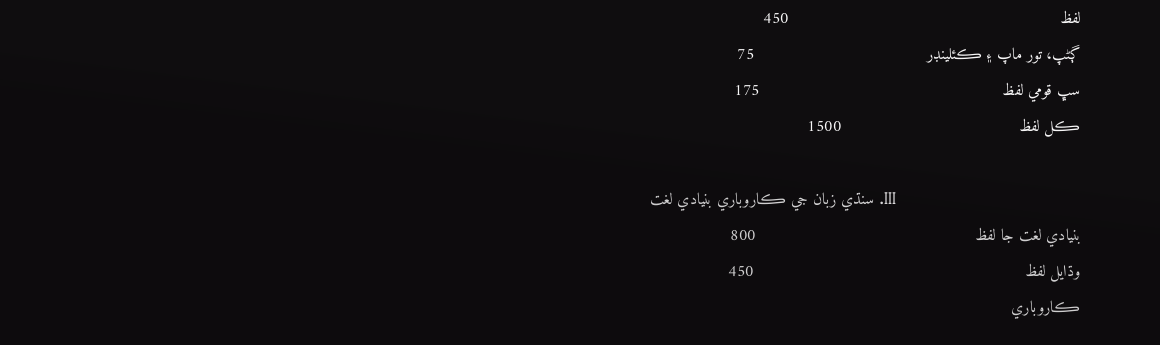لفظ                                                          450
ڳڻپ، تور ماپ ۽ ڪئلينڊر                                     75
سڀ قومي لفظ                                                    175
ڪل لفظ                                      1500

                                     III. سنڌي زبان جي ڪاروباري بنيادي لغت
بنيادي لغت جا لفظ                                               800
وڌايل لفظ                                                          450
ڪاروباري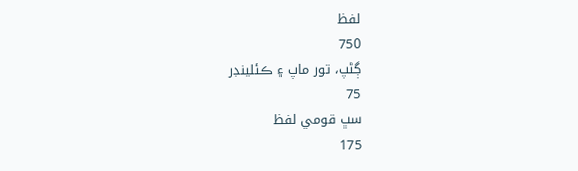لفظ                                                    750
ڳڻپ، تور ماپ ۽ ڪئلينڊر                                    75
سڀ قومي لفظ                                                    175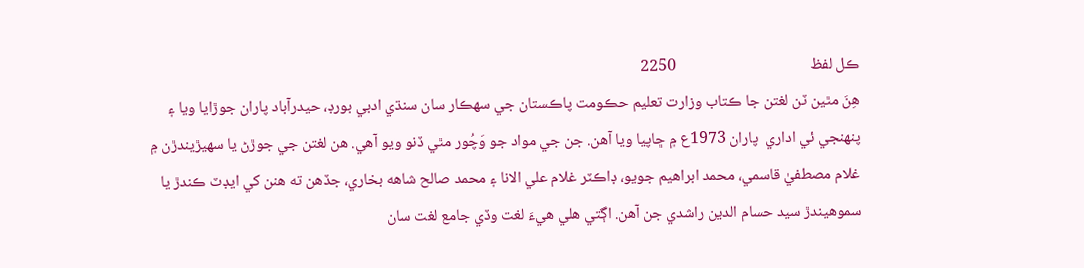ڪل لفظ                                      2250
هِنَ مٿين ٽن لغتن جا ڪتاب وزارت تعليم حڪومت پاڪستان جي سهڪار سان سنڌي ادبي بورڊ، حيدرآباد پاران جوڙايا ويا ۽ پنهنجي ئي اداري  پاران 1973ع ۾ ڇاپيا ويا آهن. جن جي مواد جو وَچُور مٿي ڏنو ويو آهي. هن لغتن جي جوڙڻ يا سهيڙيندڙن ۾ غلام مصطفيٰ قاسمي، محمد ابراهيم جويو، ڊاڪٽر غلام علي الانا ۽ محمد صالح شاهه بخاري، جڏهن ته هنن کي ايڊٽ ڪندڙ يا سموهيندڙ سيد حسام الدين راشدي جن آهن. اڳتي هلي هيءَ لغت وڏي جامع لغت سان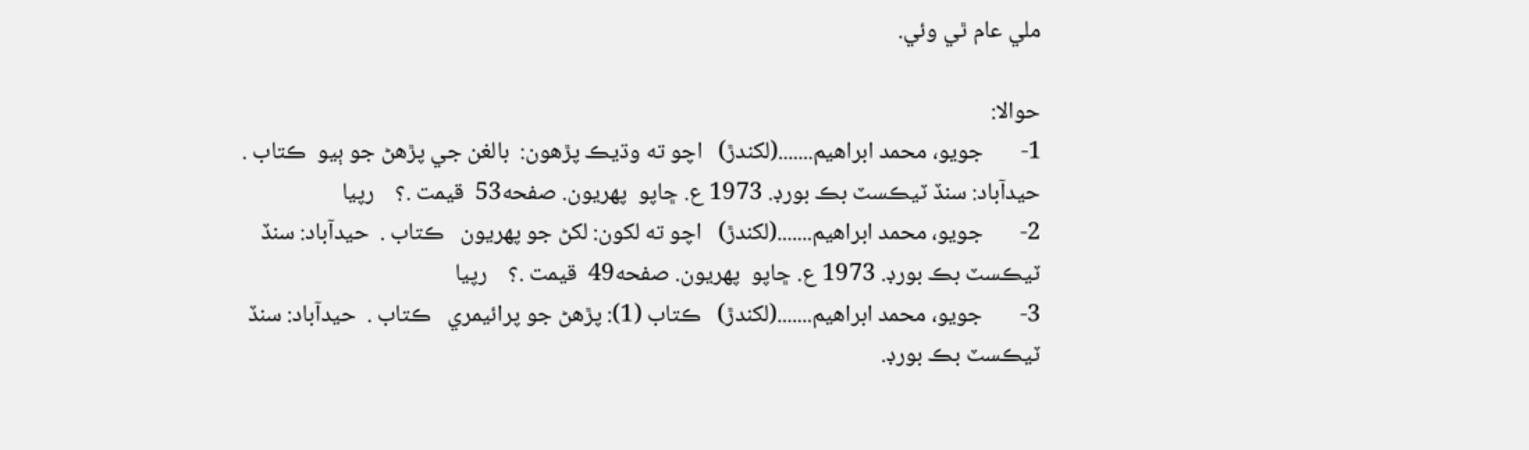ملي عام ٿي وئي.

حوالا:
1-       جويو، محمد ابراهيم.......(لکندڙ)   اچو ته وڌيڪ پڙهون:  بالغن جي پڙهڻ جو ٻيو  ڪتاب .  حيدآباد: سنڏ ٽيڪسٽ بڪ بورڊ. 1973 ع. ڇاپو  پهريون. صفحه53  قيمت .؟    رپيا
2-       جويو، محمد ابراهيم.......(لکندڙ)   اچو ته لکون: لکڻ جو پهريون   ڪتاب .  حيدآباد: سنڏ ٽيڪسٽ بڪ بورڊ. 1973 ع. ڇاپو  پهريون. صفحه49  قيمت .؟    رپيا
3-       جويو، محمد ابراهيم.......(لکندڙ)   ڪتاب (1): پڙهڻ جو پرائيمري   ڪتاب .  حيدآباد: سنڏ ٽيڪسٽ بڪ بورڊ.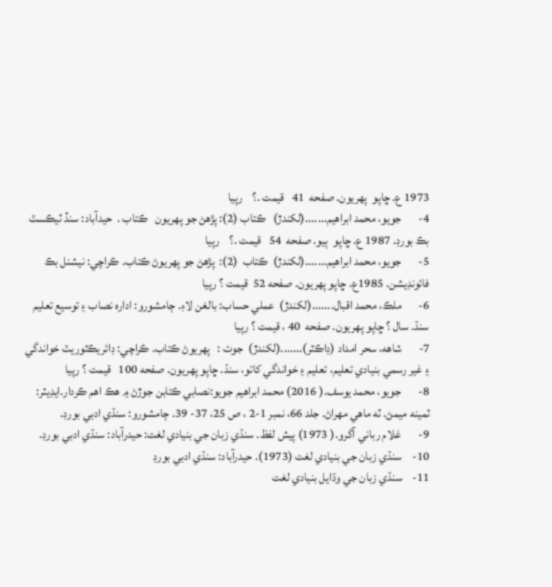1973 ع. ڇاپو  پهريون. صفحه  41   قيمت .؟    رپيا
4-       جويو، محمد ابراهيم.......(لکندڙ)   ڪتاب (2): پڙهڻ جو پهريون   ڪتاب .  حيدآباد: سنڏ ٽيڪسٽ بڪ بورڊ. 1987 ع. ڇاپو  ٻيو. صفحه  54   قيمت .؟    رپيا
5-       جويو، محمد ابراهيم.......(لکندڙ)  ڪتاب  (2):  پڙهڻ جو پهريوڻ ڪتاب. ڪراچي: نيشنل بڪ فائونڊيشن. 1985ع. ڇاپو پهريون. صفحه 52  قيمت ؟ رپيا
6-       ملڪ، محمد اقبال.......(لکندڙ)  عملي حساب: بالغن لاءِ. ڄامشورو: اداره نصاب ۽ توسيع تعليم سنڌ. سال ؟ ڇاپو پهريون. صفحه  40 ، قيمت ؟ رپيا
7-       شاهه، سحر امداد (ڊاڪٽر).......(لکندڙ)  جوت :   پهريوڻ ڪتاب. ڪراچي: ڊائريڪٽوريٽ خواندگي ۽ غير رسمي بنيادي تعليم، تعليم ۽ خواندگي کاتو، سنڌ. ڇاپو پهريون. صفحه 100   قيمت ؟ رپيا
8-       جويو، محمد يوسف.( 2016) محمد ابراهيم جويو:نصابي ڪتابن جوڙڻ ۾ هڪ اهم ڪردار.ايڊيٽر: ثمينه ميمڻ. ٽه ماهي مهراڻ. جلد 66، نمبر 1-2 ، ص 25، 37- 39. ڄامشورو: سنڌي ادبي بورڊ.
9-       غلام رباني آگرو.( 1973) پيش لفظ. سنڌي زبان جي بنيادي لغت: حيدرآباد: سنڌي ادبي بورڊ.
10-    سنڌي زبان جي بنيادي لغت (1973). حيدرآباد: سنڌي ادبي بورڊ
11-    سنڌي زبان جي وڌايل بنيادي لغت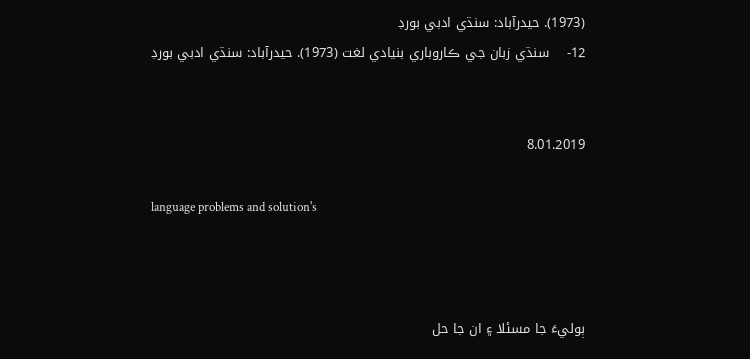(1973). حيدرآباد: سنڌي ادبي بورڊ
12-    سنڌي زبان جي ڪاروباري بنيادي لغت (1973). حيدرآباد: سنڌي ادبي بورڊ


8.01.2019

language problems and solution's



ٻوليءَ جا مسئلا ۽ ان جا حل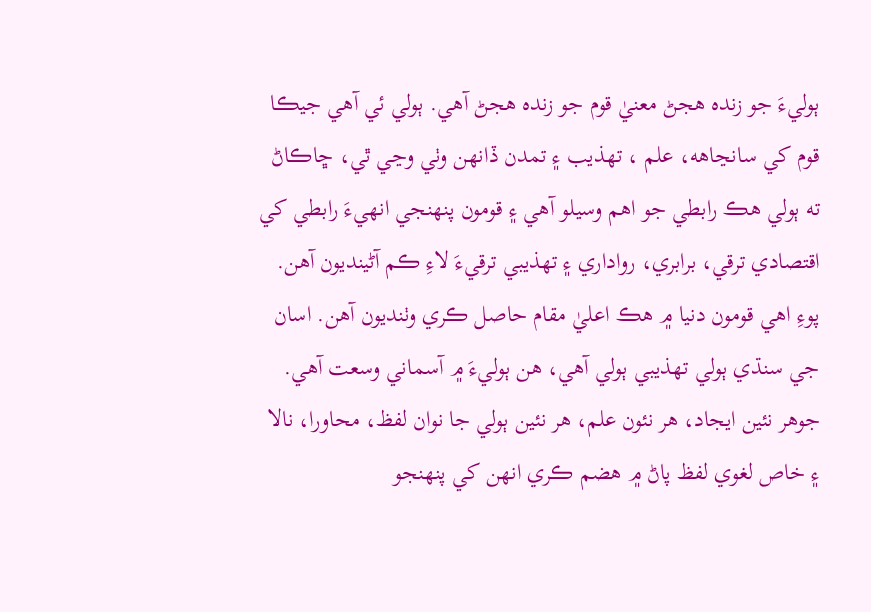ٻوليءَ جو زنده هجڻ معنيٰ قوم جو زنده هجڻ آهي. ٻولي ئي آهي جيڪا قوم کي سانڃاهه، علم ، تهذيب ۽ تمدن ڏانهن وٺي وڃي ٿي، ڇاڪاڻ ته ٻولي هڪ رابطي جو اهم وسيلو آهي ۽ قومون پنهنجي انهيءَ رابطي کي اقتصادي ترقي، برابري، رواداري ۽ تهذيبي ترقيءَ لاءِ ڪم آڻينديون آهن. پوءِ اهي قومون دنيا ۾ هڪ اعليٰ مقام حاصل ڪري وٺنديون آهن. اسان جي سنڌي ٻولي تهذيبي ٻولي آهي، هن ٻوليءَ ۾ آسماني وسعت آهي. جوهر نئين ايجاد، هر نئون علم، هر نئين ٻولي جا نوان لفظ، محاورا، نالا ۽ خاص لغوي لفظ پاڻ ۾ هضم ڪري انهن کي پنهنجو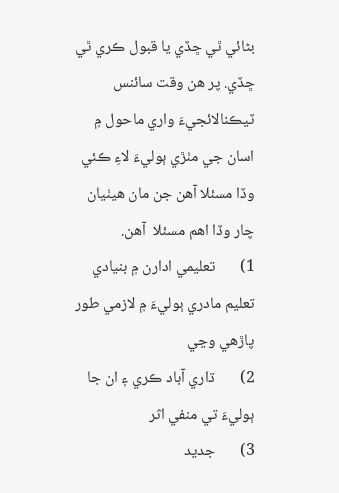بڻائي ٿي ڇڏي يا قبول ڪري ٿي ڇڏي. پر هن وقت سائنس ٽيڪنالائجيءَ واري ماحول ۾ اسان جي مٺڙي ٻوليءَ لاءِ ڪئي وڏا مسئلا آهن جن مان هيٺيان چار وڏا اهم مسئلا  آهن.
1)       تعليمي ادارن ۾ بنيادي تعليم مادري ٻوليءَ ۾ لازمي طور پاڙهي وڃي
2)       ڌاري آباد ڪري ۽ ان جا  ٻوليءَ تي منفي اثر
3)       جديد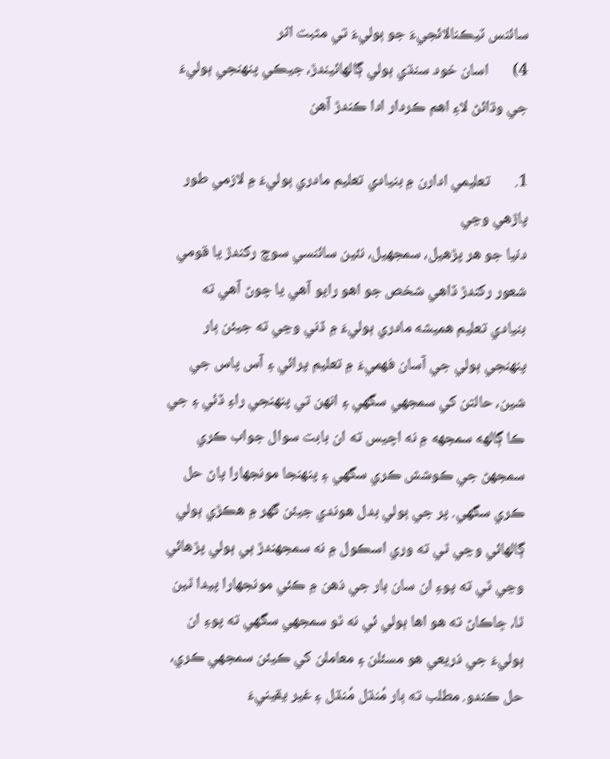سائنس ٽيڪنالائجيءَ جو ٻوليءَ تي مثبت اثر
4)       اسان خود سنڌي ٻولي ڳالهائيندڙ، جيڪي پنهنجي ٻوليءَ جي وڌائڻ لاءِ اهم ڪردار ادا ڪندڙ آهن

1.       تعليمي ادارن ۾ بنيادي تعليم مادري ٻوليءَ ۾ لازمي طور پاڙهي وڃي
دنيا جو هر پڙهيل، سمجهيل، نئين سائنسي سوچ رکندڙ يا قومي شعور رکندڙ ڏاهي شخص جو اهو رايو آهي يا چوڻ آهي ته بنيادي تعليم هميشه مادري ٻوليءَ ۾ ڏني وڃي ته جيئن ٻار پنهنجي ٻولي جي آسان فهميءَ ۾ تعليم پرائي ۽ آس پاس جي شين، حالتن کي سمجهي سگهي ۽ انهن تي پنهنجي راءِ ڏئي ۽ جي ڪا ڳالهه سمجهه ۾ نه اچيس ته ان بابت سوال جواب ڪري سمجهڻ جي ڪوشش ڪري سگهي ۽ پنهنجا مونجهارا پاڻ حل ڪري سگهي. پر جي ٻولي بدل هوندي جيئن گهر ۾ هڪڙي ٻولي ڳالهائي وڃي ٿي ته وري اسڪول ۾ نه سمجهندڙ ٻي ٻولي پڙهائي وڃي ٿي ته پوءِ ان سان ٻار جي ذهن ۾ ڪئي مونجهارا پيدا ٿين ٿا، ڇاڪاڻ ته هو اها ٻولي ئي نه ٿو سمجهي سگهي ته پوءِ ان ٻوليءَ جي ذريعي هو مسئلن ۽ معاملن کي ڪيئن سمجهي ڪري، حل ڪندو. مطلب ته ٻار مُنڌل مُنڌل ۽ غير يقينيءَ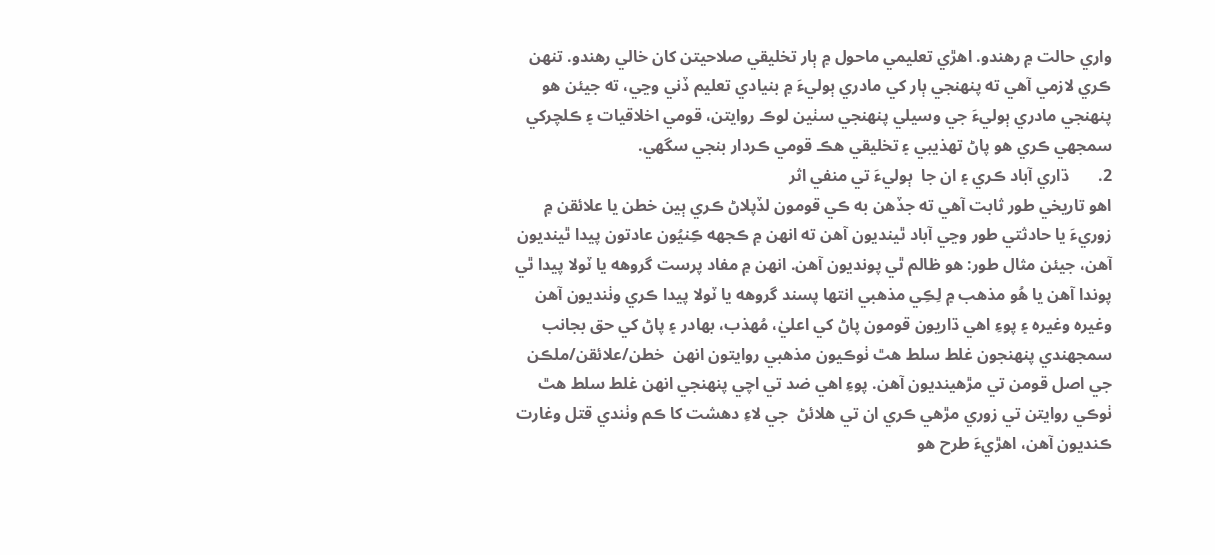واري حالت ۾ رهندو. اهڙي تعليمي ماحول ۾ ٻار تخليقي صلاحيتن کان خالي رهندو. تنهن ڪري لازمي آهي ته پنهنجي ٻار کي مادري ٻوليءَ ۾ بنيادي تعليم ڏني وڃي، ته جيئن هو پنهنجي مادري ٻوليءَ جي وسيلي پنهنجي سٺين لوڪ روايتن، قومي اخلاقيات ۽ ڪلچرکي سمجهي ڪري هو پاڻ تهذيبي ۽ تخليقي هڪ قومي ڪردار بنجي سگهي.
2.       ڌاري آباد ڪري ۽ ان جا  ٻوليءَ تي منفي اثر
اهو تاريخي طور ثابت آهي ته جڏهن به ڪي قومون لڏپلاڻ ڪري ٻين خطن يا علائقن ۾ زوريءَ يا حادثتي طور وڃي آباد ٿينديون آهن ته انهن ۾ ڪجهه ڪِنيُون عادتون پيدا ٿينديون آهن، جيئن مثال طور: هو ظالم ٿي پونديون آهن. انهن ۾ مفاد پرست گروهه يا ٽولا پيدا ٿي پوندا آهن يا هُو مذهب ۾ لِڪِي مذهبي انتها پسند گروهه يا ٽولا پيدا ڪري وٺنديون آهن وغيره وغيره ۽ پوءِ اهي ڌاريون قومون پاڻ کي اعليٰ، مُهذب، بهادر ۽ پاڻ کي حق بجانب سمجهندي پنهنجون غلط سلط هٿ ٺوڪيون مذهبي روايتون انهن  خطن/علائقن/ملڪن جي اصل قومن تي مڙهينديون آهن. پوءِ اهي ضد تي اچي پنهنجي انهن غلط سلط هٿ ٺوڪي روايتن تي زوري مڙهي ڪري ان تي هلائڻ  جي لاءِ دهشت کا ڪم وٺندي قتل وغارت ڪنديون آهن، اهڙيءَ طرح هو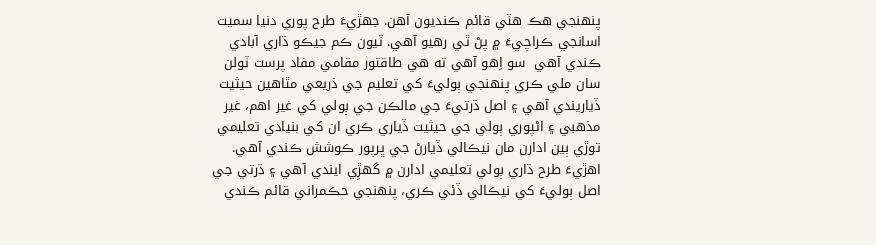پنهنجي هڪ هٽي قائم ڪنديون آهن. جهڙيءَ طرح پوري دنيا سميت اسانجي ڪراچيءَ ۾ پڻ ٿي رهيو آهي. ٽيون ڪم جيڪو ڌاري آبادي ڪندي آهي  سو اِهو آهي ته هي طاقتور مقامي مفاد پرست ٽولن سان ملي ڪري پنهنجي ٻوليءَ کي تعليم جي ذريعي مٿاهين حيثيت ڏياريندي آهي ۽ اصل ڌرتيءَ جي مالڪن جي ٻولي کي غير اهم، غير مذهبي ۽ اڻپوري ٻولي جي حيثيت ڏياري ڪري ان کي بنيادي تعليمي توڙي ٻين ادارن مان نيڪالي ڏيارڻ جي ڀرپور ڪوشش ڪندي آهي. اهڙيءَ طرح ڌاري ٻولي تعليمي ادارن ۾ گهڙِي ايندي آهي ۽ ڌرتي جي اصل ٻوليءَ کي نيڪالي ڏئي ڪري، پنهنجي حڪمراني قائم ڪندي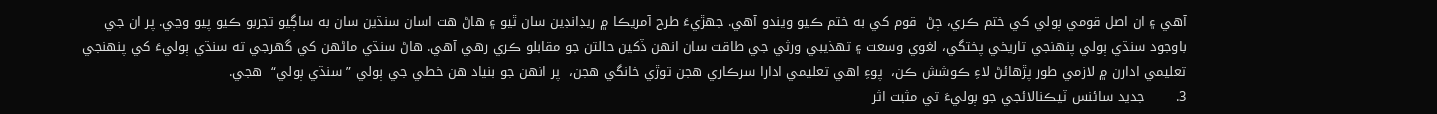آهي ۽ ان اصل قومي ٻولي کي ختم ڪري، ڄڻ  قوم کي به ختم ڪيو ويندو آهي. جهڙيءَ طرح آمريڪا ۾ ريڊانڊين سان ٿيو ۽ هاڻ هت اسان سنڌين سان به ساڳيو تجربو ڪيو پيو وڃي. پر ان جي باوجود سنڌي ٻولي پنهنجي تاريخي پختگي، لغوي وسعت ۽ تهذيبي ورثي جي طاقت سان انهن ڏکين حالتن جو مقابلو ڪري رهي آهي. هاڻ سنڌي ماڻهن کي گهرجي ته سنڌي ٻوليءَ کي پنهنجي تعليمي ادارن ۾ لازمي طور پڙهائڻ لاءِ ڪوشش ڪن،  پوءِ اهي تعليمي ادارا سرڪاري هجن توڙي خانگي هجن،  پر انهن جو بنياد هن خطي جي ٻولي ”سنڌي ٻولي“  هجي.
3.       جديد سائنس ٽيڪنالائجي جو ٻوليءَ تي مثبت اثر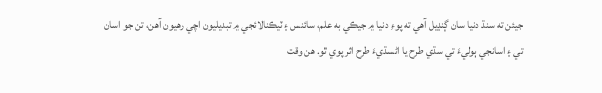جيئن ته سنڌ دنيا سان ڳنڍيل آهي ته پوءِ دنيا ۾ جيڪي به علم، سائنس ۽ ٽيڪنالائجي ۾ تبديليون اچي رهيون آهن، تن جو اسان تي ۽ اسانجي ٻوليءَ تي سڌي طرح يا اڻسڌيءَ طرح اثر پوي ٿو. هن وقت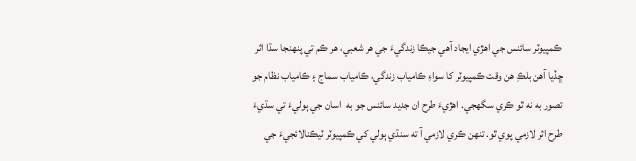ڪمپيوٽر سائنس جي اهڙي ايجاد آهي جيڪا زندگيءَ جي هر شعبي، هر ڪم تي پنهنجا سڌا اثر ڇڏيا آهن بلڪِ هن وقت ڪمپيوٽر کا سواءِ ڪامياب زندگي، ڪامياب سماج ۽ ڪامياب نظام جو تصور به نه ٿو ڪري سگهجي. اهڙيءَ طرح ان جديد سائنس جو به  اسان جي ٻوليءَ تي سڌيءَ طرح اثر لازمي پوي ٿو. تنهن ڪري لازمي آ ته سنڌي ٻولي کي ڪمپيوٽر ٽيڪنالائجيءَ جي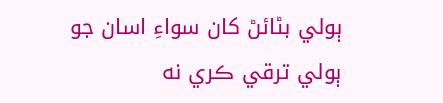ٻولي بڻائڻ کان سواءِ اسان جو ٻولي ترقي ڪري نه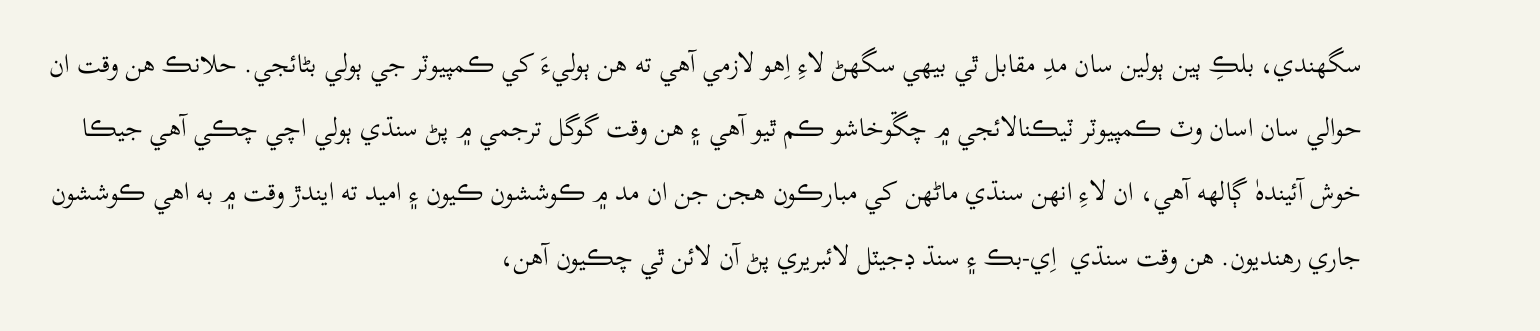سگهندي، بلڪِ ٻين ٻولين سان مدِ مقابل ٿي بيهي سگهڻ لاءِ اِهو لازمي آهي ته هن ٻوليءَ کي ڪمپيوٽر جي ٻولي بڻائجي. حلانڪ هن وقت ان حوالي سان اسان وٽ ڪمپيوٽر ٽيڪنالائجي ۾ چڱوخاشو ڪم ٿيو آهي ۽ هن وقت گوگل ترجمي ۾ پڻ سنڌي ٻولي اچي چڪي آهي جيڪا خوش آئيندهٰ ڳالهه آهي، ان لاءِ انهن سنڌي ماڻهن کي مبارڪون هجن جن ان مد ۾ ڪوششون ڪيون ۽ اميد ته ايندڙ وقت ۾ به اهي ڪوششون جاري رهنديون. هن وقت سنڌي  اِي-بڪ ۽ سنڌ ڊجيٽل لائبريري پڻ آن لائن ٿي چڪيون آهن،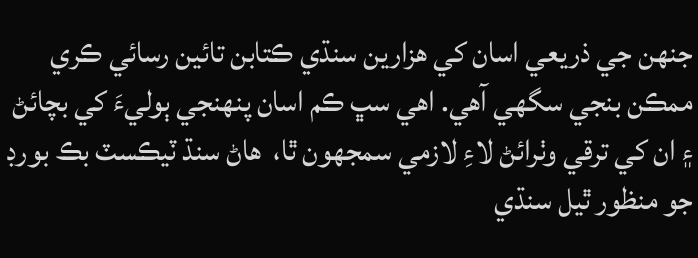جنهن جي ذريعي اسان کي هزارين سنڌي ڪتابن تائين رسائي ڪري ممڪن بنجي سگهي آهي. اهي سڀ ڪم اسان پنهنجي ٻوليءَ کي بچائڻ ۽ ان کي ترقي وٺرائڻ لاءِ لازمي سمجهون ٿا،  هاڻ سنڌ ٽيڪسٽ بڪ بورڊ جو منظور ٿيل سنڌي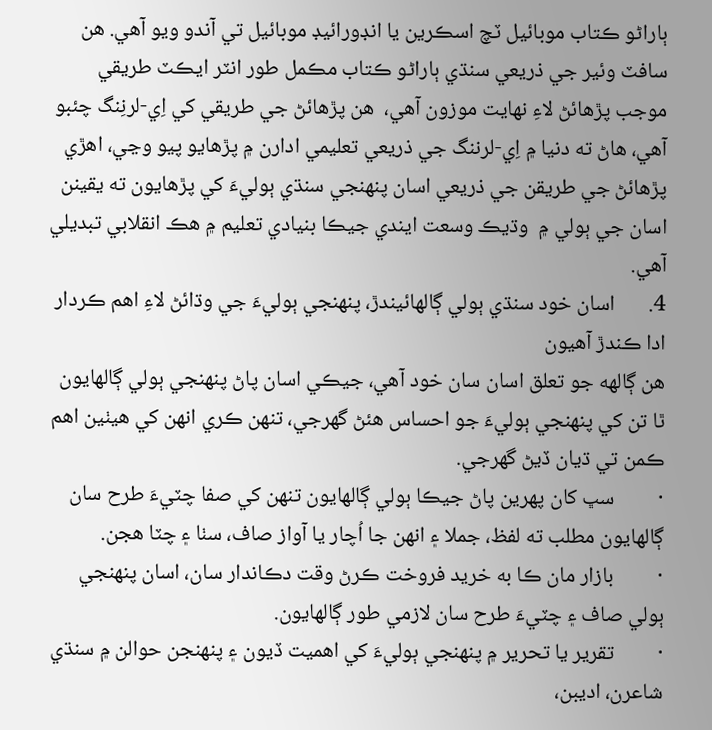ٻاراڻو ڪتاب موبائيل ٽچ اسڪرين يا انڊورائيڊ موبائيل تي آندو ويو آهي. هن سافٽ وئير جي ذريعي سنڌي ٻاراڻو ڪتاب مڪمل طور انٽر ايڪٽ طريقي موجب پڙهائڻ لاءِ نهايت موزون آهي،  هن پڙهائڻ جي طريقي کي اِي-لرنِنگ چئبو آهي، هاڻ ته دنيا ۾ اِي-لرننگ جي ذريعي تعليمي ادارن ۾ پڙهايو پيو وڃي، اهڙي پڙهائڻ جي طريقن جي ذريعي اسان پنهنجي سنڌي ٻوليءَ کي پڙهايون ته يقينن اسان جي ٻولي ۾  وڌيڪ وسعت ايندي جيڪا بنيادي تعليم ۾ هڪ انقلابي تبديلي آهي.
4.       اسان خود سنڌي ٻولي ڳالهائيندڙ، پنهنجي ٻوليءَ جي وڌائڻ لاءِ اهم ڪردار ادا ڪندڙ آهيون
هن ڳالهه جو تعلق اسان سان خود آهي، جيڪي اسان پاڻ پنهنجي ٻولي ڳالهايون ٿا تن کي پنهنجي ٻوليءَ جو احساس هئڻ گهرجي، تنهن ڪري انهن کي هيٺين اهم ڪمن تي ڌيان ڏيڻ گهرجي.
·         سڀ کان پهرين پاڻ جيڪا ٻولي ڳالهايون تنهن کي صفا چٽيءَ طرح سان ڳالهايون مطلب ته لفظ، جملا ۽ انهن جا اُچار يا آواز صاف، سٺا ۽ چٽا هجن.
·         بازار مان ڪا به خريد فروخت ڪرڻ وقت دڪاندار سان، اسان پنهنجي ٻولي صاف ۽ چٽيءَ طرح سان لازمي طور ڳالهايون.
·         تقرير يا تحرير ۾ پنهنجي ٻوليءَ کي اهميت ڏيون ۽ پنهنجن حوالن ۾ سنڌي شاعرن، اديبن،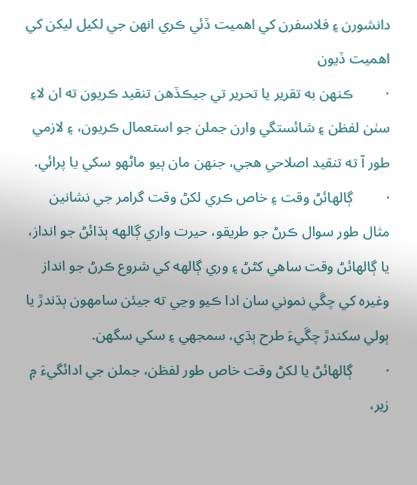دانشورن ۽ فلاسفرن کي اهميت ڏئي ڪري انهن جي لکيل ليکن کي اهميت ڏيون
·         ڪنهن به تقرير يا تحرير تي جيڪڏهن تنقيد ڪريون ته ان لاءِ سٺن لفظن ۽ شائستگي وارن جملن جو استعمال ڪريون، ۽ لازمي طور آ ته تنقيد اصلاحي هجي، جنهن مان ٻيو ماڻهو سکي يا پرائي.
·         ڳالهائڻ وقت ۽ خاص ڪري لکڻ وقت گرامر جي نشانين مثال طور سوال ڪرڻ جو طريقو، حيرت واري ڳالهه ٻڌائڻ جو انداز، يا ڳالهائڻ وقت ساهي کڻڻ ۽ وري ڳالهه کي شروع ڪرڻ جو انداز وغيره کي چڱي نموني سان ادا ڪيو وڃي ته جيئن سامهون ٻڌندڙ يا ٻولي سکندڙ چڱيءَ طرح ٻڌي، سمجهي ۽ سکي سگهن.
·         ڳالهائڻ يا لکڻ وقت خاص طور لفظن، جملن جي ادائگيءَ ۾ زير،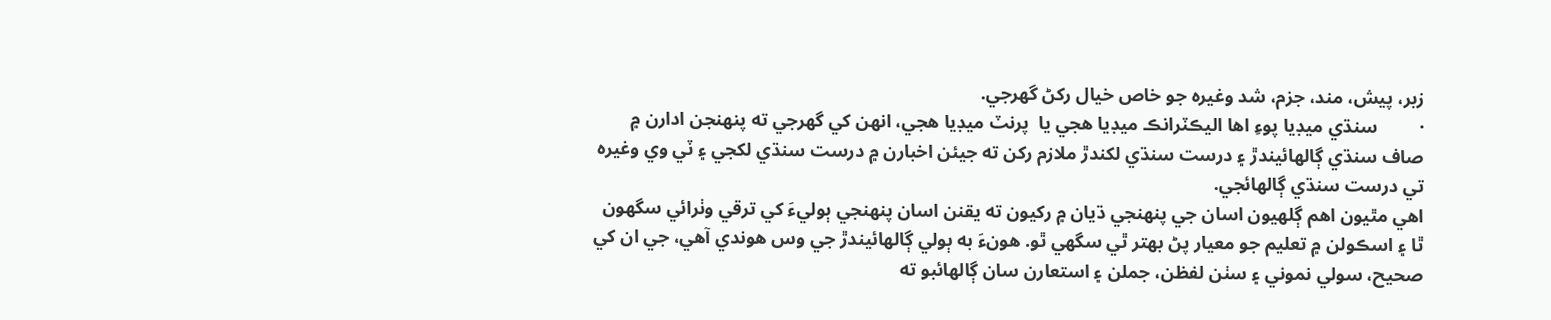زبر، پيش، مند، جزم، شد وغيره جو خاص خيال رکڻ گهرجي.
·         سنڌي ميڊيا پوءِ اها اليڪٽرانڪ ميڊيا هجي يا  پرنٽ ميڊيا هجي، انهن کي گهرجي ته پنهنجن ادارن ۾ صاف سنڌي ڳالهائيندڙ ۽ درست سنڌي لکندڙ ملازم رکن ته جيئن اخبارن ۾ درست سنڌي لکجي ۽ ٽي وي وغيره تي درست سنڌي ڳالهائجي.
اهي مٿيون اهم ڳلهيون اسان جي پنهنجي ڌيان ۾ رکيون ته يقنن اسان پنهنجي ٻوليءَ کي ترقي وٺرائي سگهون ٿا ۽ اسڪولن ۾ تعليم جو معيار پڻ بهتر ٿي سگهي ٿو. هونءَ به ٻولي ڳالهائيندڙ جي وس هوندي آهي، جي ان کي صحيح، سولي نموني ۽ سٺن لفظن، جملن ۽ استعارن سان ڳالهائبو ته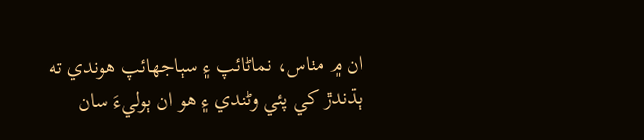ان ۾ مٺاس، نماڻائپ ۽ سٻاجهائپ هوندي ته ٻڌندڙ کي پئي وڻندي ۽ هو ان ٻوليءَ سان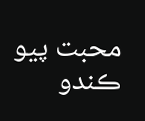محبت پيو ڪندو